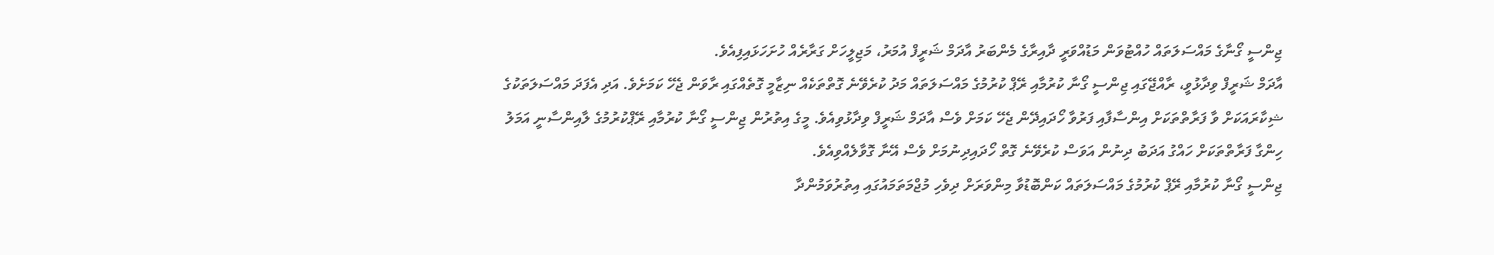ޖިންސީ ގޯނާގެ މައްސަލަތައް ހުއްޓުވަން މަޑުއްވަރީ ދާއިރާގެ މެންބަރު އާދަމް ޝަރީފް އުމަރު، މަޖިލީހަށް ގަރާރެއް ހުށަހަޅައިފިއެވެ.
އާދަމް ޝަރީފް ވިދާޅުވީ، ރާއްޖޭގައި ޖިންސީ ގޯނާ ކުރުމާއި ރޭޕް ކުރުމުގެ މައްސަލަތައް މަދު ކުރެވޭނެ ގޮތްތަކެއް ނިޒާމީ ގޮތެއްގައި ރާވަން ޖެހޭ ކަމަށެވެ. އަދި އެފަދަ މައްސަލަތަކުގެ ޝިކާރައަކަށް ވާ ފަރާތްތަކަށް އިންސާފާއި ފަރުވާ ހޯދައިދޭން ޖެހޭ ކަމަށް ވެސް އާދަމް ޝަރީފް ވިދާޅުވިއެވެ. މީގެ އިތުރުން ޖިންސީ ގޯނާ ކުރުމާއި ރޭޕްކުރުމުގެ ލާއިންސާނީ އަމަލު ހިންގާ ފަރާތްތަކަށް ހައްގު އަދަބު ދިނުން އަވަސް ކުރެވޭނެ ގޮތް ހޯދައިދިނުމަށް ވެސް އޭނާ ގޮވާލެއްވިއެވެ.
ޖިންސީ ގޯނާ ކުރުމާއި ރޭޕް ކުރުމުގެ މައްސަލަތައް ކަންބޮޑުވާ މިންވަރަށް ދިވެހި މުޖްމަތަމައުގައި އިތުރުވަމުންދާ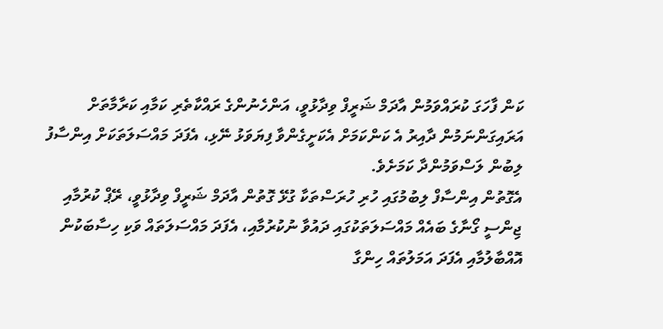ކަން ފާހަގަ ކުރައްވަމުން އާދަމް ޝަރީފް ވިދާޅުވީ، އަންހެނުންގެ ރައްކާތެރި ކަމާއި ކަރާމާތަށް އަރައިގަންނަމުން ދާއިރު އެ ކަންކަމަށް އެކަށީގެންވާ ފިޔަވަޅު ނޭޅި، އެފަދަ މައްސަލަތަކަށް އިންސާފު ލިބުން ލަސްވަމުންދާ ކަމަށެވެ.
އެގޮތުން އިންސާފް ލިބުމުގައި ހުރި ހުރަސްތަކާ ގުޅޭ ގޮތުން އާދަމް ޝަރީފް ވިދާޅުވީ، ރޭޕް ކުރުމާއި ޖިންސީ ގޯނާގެ ބައެއް މައްސަލަތަކުގައި ދައުވާ ނުކުރުމާއި، އެފަދަ މައްސަލަތައް ވަކި ހިސާބަކުން އޮއްބާލުމާއި އެފަދަ އަމަލުތައް ހިންގާ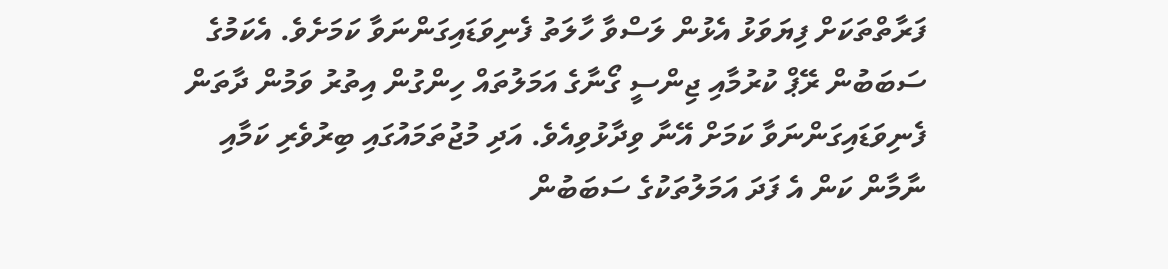ފަރާތްތަކަށް ފިޔަވަޅު އެޅުން ލަސްވާ ހާލަތު ފެނިވަޑައިގަންނަވާ ކަމަށެވެ. އެކަމުގެ ސަބަބުން ރޭޕް ކުރުމާއި ޖިންސީ ގޯނާގެ އަމަލުތައް ހިންގުން އިތުރު ވަމުން ދާތަން ފެނިވަޑައިގަންނަވާ ކަމަށް އޭނާ ވިދާޅުވިއެވެ. އަދި މުޖުތަމައުގައި ބިރުވެރި ކަމާއި ނާމާން ކަން އެ ފަދަ އަމަލުތަކުގެ ސަބަބުން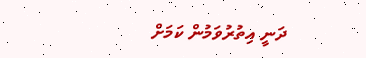ދަނީ އިތުރުވަމުން ކަމަށް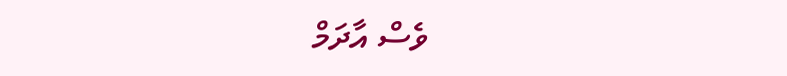ވެސް އާދަމް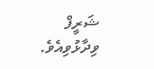ޝަރީފް ވިދާޅުވިއެވެ.